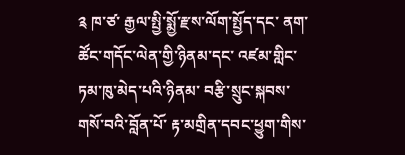༉ ཁ་ཙ་ རྒྱལ་སྤྱི་སྨྱོ་རྫས་ལོག་སྤྱོད་དང་ ནག་ཚོང་གདོང་ལེན་གྱི་ཉིནམ་དང་ འཛམ་གླིང་ཏམ་ཁུ་མེད་པའི་ཉིནམ་ བརྩི་སྲུང་སྐབས་ གསོ་བའི་བློན་པོ་ རྟ་མགྲིན་དབང་ཕྱུག་གིས་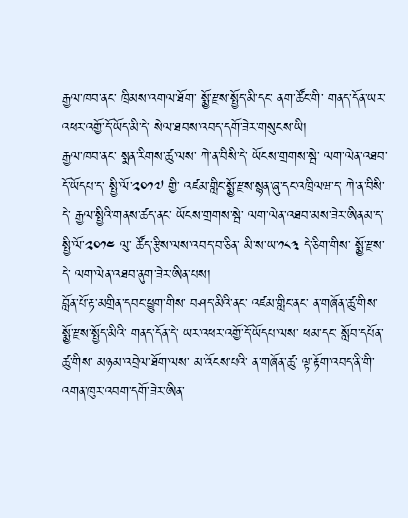རྒྱལ་ཁབ་ནང་ ཁྲིམས་འགལ་ཐོག་ སྨྱོ་རྫས་སྤྱོད་མི་དང་ ནག་ཚོང་གི་ གནད་དོན་ཡར་འཕར་འགྱོ་དོ་ཡོད་མི་དེ་ སེལ་ཐབས་འབད་དགོ་ཟེར་གསུངས་ཡི།
རྒྱལ་ཁབ་ནང་ སྨན་རིགས་ཚུ་ལས་ ཀེ་ན་བིསི་དེ་ ཡོངས་གྲགས་སྦེ་ ལག་ལེན་འཐབ་དོ་ཡོདཔ་ད་ སྤྱི་ལོ་༢༠༡༧ གྱི་ འཛམ་གླིང་སྨྱོ་རྫས་སྙན་ཞུ་དང་འཁྲིལཝ་ད་ ཀེ་ན་བིསི་དེ་ རྒྱལ་སྤྱིའི་གནས་ཚད་ནང་ ཡོངས་གྲགས་སྦེ་ ལག་ལེན་འཐབ་མས་ཟེར་ཨིནམ་ད་ སྤྱི་ལོ་༢༠༡༤ ལུ་ ཚོད་རྩིས་ལས་འབད་བ་ཅིན་ མི་ས་ཡ་༡༨༣ དེ་ཅིག་གིས་ སྨྱོ་རྫས་དེ་ ལག་ལེན་འཐབ་ནུག་ཟེར་ཨིན་པས།
བློན་པོ་རྟ་མགྲིན་དབང་ཕྱུག་གིས་ བཤད་མིའི་ནང་ འཛམ་གླིང་ནང་ ན་གཞོན་ཚུ་གིས་ སྨྱོ་རྫས་སྤྱོད་མིའི་ གནད་དོན་དེ་ ཡར་འཕར་འགྱོ་དོ་ཡོདཔ་ལས་ ཕམ་དང་ སློབ་དཔོན་ཚུ་གིས་ མཉམ་འབྲེལ་ཐོག་ལས་ མ་འོངས་པའི་ ན་གཞོན་ཚུ་ ལྟ་རྟོག་འབད་ནི་གི་ འགན་ཁུར་འབག་དགོ་ཟེར་ཨིན་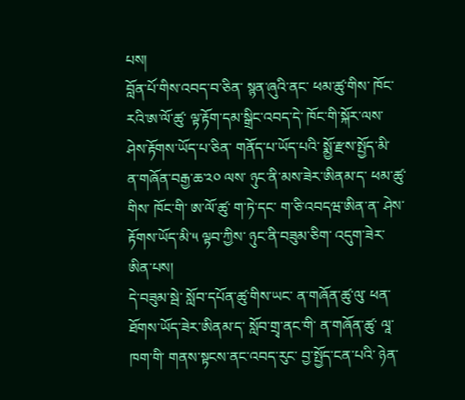པས།
བློན་པོ་གིས་འབད་བ་ཅིན་ སྙན་ཞུའི་ནང་ ཕམ་ཚུ་གིས་ ཁོང་རའི་ཨ་ལོ་ཚུ་ ལྟ་རྟོག་དམ་སྒྲིང་འབད་དེ་ ཁོང་གི་སྐོར་ལས་ ཤེས་རྟོགས་ཡོད་པ་ཅིན་ གནོད་པ་ཡོད་པའི་ སྨྱོ་རྫས་སྤྱོད་མི་ ན་གཞོན་བརྒྱ་ཆ་༢༠ ལས་ ཉུང་ནི་མས་ཟེར་ཨིནམ་ད་ ཕམ་ཚུ་གིས་ ཁོང་གི་ ཨ་ལོ་ཚུ་ ག་ཏེ་དང་ ག་ཅི་འབདཝ་ཨིན་ན་ ཤེས་རྟོགས་ཡོད་མི་༥ ལྟབ་ཀྱིས་ ཉུང་ནི་བཟུམ་ཅིག་ འདུག་ཟེར་ཨིན་པས།
དེ་བཟུམ་སྦེ་ སློབ་དཔོན་ཚུ་གིས་ཡང་ ན་གཞོན་ཚུ་ལུ་ ཕན་ཐོགས་ཡོད་ཟེར་ཨིནམ་ད་ སློབ་གྲྭ་ནང་གི་ ན་གཞོན་ཚུ་ ལཱ་ཁག་གི་ གནས་སྟངས་ནང་འབད་རུང་ བྱ་སྤྱོད་ངན་པའི་ ཉེན་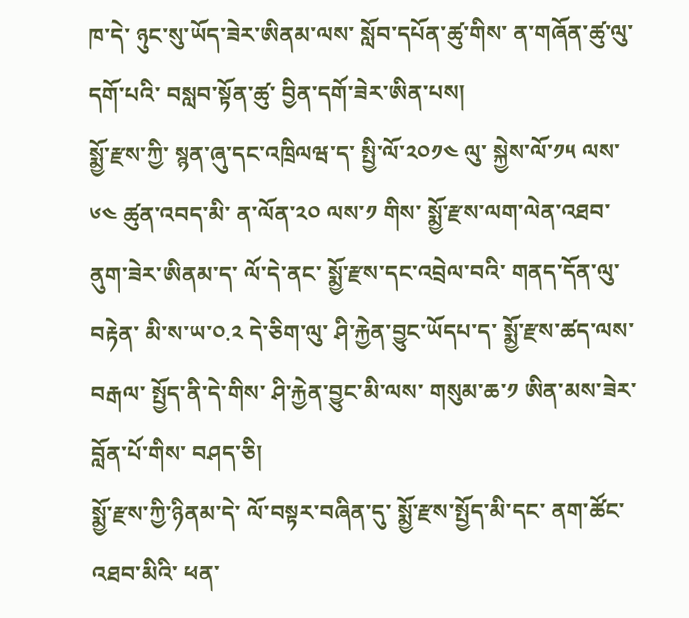ཁ་དེ་ ཉུང་སུ་ཡོད་ཟེར་ཨིནམ་ལས་ སློབ་དཔོན་ཚུ་གིས་ ན་གཞོན་ཚུ་ལུ་དགོ་པའི་ བསླབ་སྟོན་ཚུ་ བྱིན་དགོ་ཟེར་ཨིན་པས།
སྨྱོ་རྫས་ཀྱི་ སྙན་ཞུ་དང་འཁྲིལཝ་ད་ སྤྱི་ལོ་༢༠༡༤ ལུ་ སྐྱེས་ལོ་༡༥ ལས་༦༤ ཚུན་འབད་མི་ ན་ལོན་༢༠ ལས་༡ གིས་ སྨྱོ་རྫས་ལག་ལེན་འཐབ་ནུག་ཟེར་ཨིནམ་ད་ ལོ་དེ་ནང་ སྨྱོ་རྫས་དང་འབྲེལ་བའི་ གནད་དོན་ལུ་བརྟེན་ མི་ས་ཡ་༠.༢ དེ་ཅིག་ལུ་ ཤི་རྐྱེན་བྱུང་ཡོདཔ་ད་ སྨྱོ་རྫས་ཚད་ལས་བརྒལ་ སྤྱོད་ནི་དེ་གིས་ ཤི་རྐྱེན་བྱུང་མི་ལས་ གསུམ་ཆ་༡ ཨིན་མས་ཟེར་ བློན་པོ་གིས་ བཤད་ཅི།
སྨྱོ་རྫས་ཀྱི་ཉིནམ་དེ་ ལོ་བསྟར་བཞིན་དུ་ སྨྱོ་རྫས་སྤྱོད་མི་དང་ ནག་ཚོང་འཐབ་མིའི་ ཕན་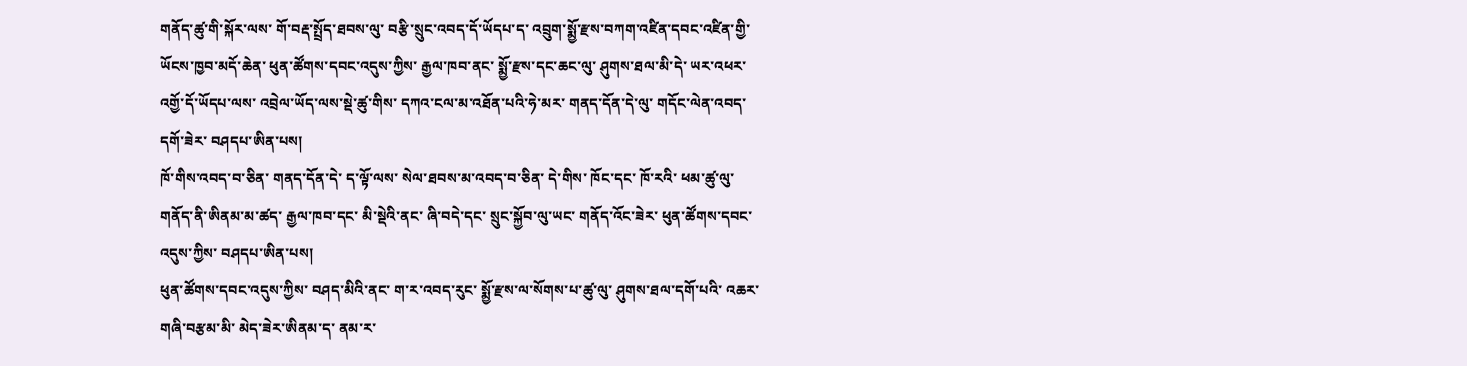གནོད་ཚུ་གི་སྐོར་ལས་ གོ་བརྡ་སྤྲོད་ཐབས་ལུ་ བརྩི་སྲུང་འབད་དོ་ཡོདཔ་ད་ འབྲུག་སྨྱོ་རྫས་བཀག་འཛིན་དབང་འཛིན་གྱི་ ཡོངས་ཁྱབ་མདོ་ཆེན་ ཕུན་ཚོགས་དབང་འདུས་ཀྱིས་ རྒྱལ་ཁབ་ནང་ སྨྱོ་རྫས་དང་ཆང་ལུ་ ཤུགས་ཐལ་མི་དེ་ ཡར་འཕར་འགྱོ་དོ་ཡོདཔ་ལས་ འབྲེལ་ཡོད་ལས་སྡེ་ཚུ་གིས་ དཀའ་ངལ་མ་འཐོན་པའི་ཧེ་མར་ གནད་དོན་དེ་ལུ་ གདོང་ལེན་འབད་དགོ་ཟེར་ བཤདཔ་ཨིན་པས།
ཁོ་གིས་འབད་བ་ཅིན་ གནད་དོན་དེ་ ད་ལྟོ་ལས་ སེལ་ཐབས་མ་འབད་བ་ཅིན་ དེ་གིས་ ཁོང་དང་ ཁོ་རའི་ ཕམ་ཚུ་ལུ་ གནོད་ནི་ཨིནམ་མ་ཚད་ རྒྱལ་ཁབ་དང་ མི་སྡེའི་ནང་ ཞི་བདེ་དང་ སྲུང་སྐྱོབ་ལུ་ཡང་ གནོད་འོང་ཟེར་ ཕུན་ཚོགས་དབང་འདུས་ཀྱིས་ བཤདཔ་ཨིན་པས།
ཕུན་ཚོགས་དབང་འདུས་ཀྱིས་ བཤད་མིའི་ནང་ ག་ར་འབད་རུང་ སྨྱོ་རྫས་ལ་སོགས་པ་ཚུ་ལུ་ ཤུགས་ཐལ་དགོ་པའི་ འཆར་གཞི་བརྩམ་མི་ མེད་ཟེར་ཨིནམ་ད་ ནམ་ར་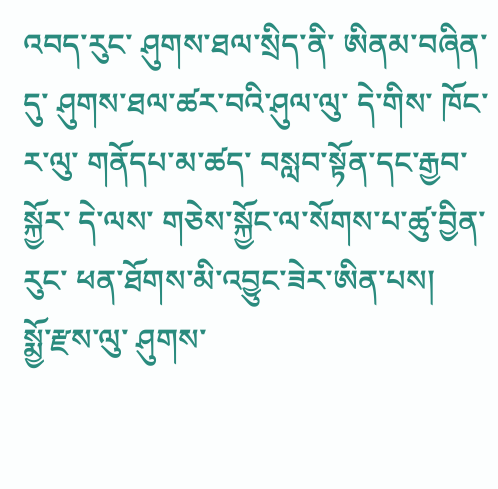འབད་རུང་ ཤུགས་ཐལ་སྲིད་ནི་ ཨིནམ་བཞིན་དུ་ ཤུགས་ཐལ་ཚར་བའི་ཤུལ་ལུ་ དེ་གིས་ ཁོང་ར་ལུ་ གནོདཔ་མ་ཚད་ བསླབ་སྟོན་དང་རྒྱབ་སྐྱོར་ དེ་ལས་ གཅེས་སྐྱོང་ལ་སོགས་པ་ཚུ་བྱིན་རུང་ ཕན་ཐོགས་མི་འབྱུང་ཟེར་ཨིན་པས།
སྨྱོ་རྫས་ལུ་ ཤུགས་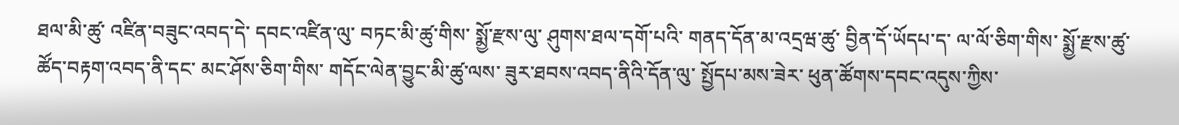ཐལ་མི་ཚུ་ འཛིན་བཟུང་འབད་དེ་ དབང་འཛིན་ལུ་ བཏང་མི་ཚུ་གིས་ སྨྱོ་རྫས་ལུ་ ཤུགས་ཐལ་དགོ་པའི་ གནད་དོན་མ་འདྲཝ་ཚུ་ བྱིན་དོ་ཡོདཔ་ད་ ལ་ལོ་ཅིག་གིས་ སྨྱོ་རྫས་ཚུ་ ཚོད་བརྟག་འབད་ནི་དང་ མང་ཤོས་ཅིག་གིས་ གདོང་ལེན་བྱུང་མི་ཚུ་ལས་ ཟུར་ཐབས་འབད་ནིའི་དོན་ལུ་ སྤྱོདཔ་མས་ཟེར་ ཕུན་ཚོགས་དབང་འདུས་ཀྱིས་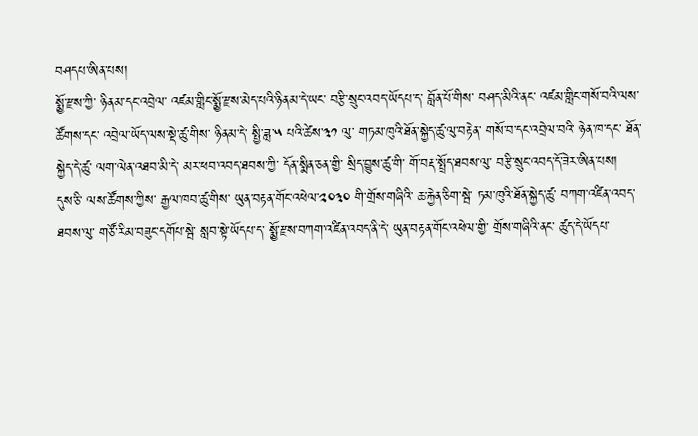བཤདཔ་ཨིན་པས།
སྨྱོ་རྫས་ཀྱི་ ཉིནམ་དང་འབྲེལ་ འཛམ་གླིང་སྨྱོ་རྫས་མེད་པའི་ཉིནམ་དེ་ཡང་ བརྩི་སྲུང་འབད་ཡོདཔ་ད་ བློན་པོ་གིས་ བཤད་མིའི་ནང་ འཛམ་གླིང་གསོ་བའི་ལས་ཚོགས་དང་ འབྲེལ་ཡོད་ལས་སྡེ་ཚུ་གིས་ ཉིནམ་དེ་ སྤྱི་ཟླ་༥ པའི་ཚེས་༣༡ ལུ་ གཏམ་ཁུའི་ཐོན་སྐྱེད་ཚུ་ལུ་བརྟེན་ གསོ་བ་དང་འབྲེལ་བའི་ ཉེན་ཁ་དང་ ཐོན་སྐྱེད་དེ་ཚུ་ ལག་ལེན་འཐབ་མི་དེ་ མར་ཕབ་འབད་ཐབས་ཀྱི་ དོན་སྨིན་ཅན་གྱི་ སྲིད་བྱུས་ཚུ་གི་ གོ་བརྡ་སྤྲོད་ཐབས་ལུ་ བརྩི་སྲུང་འབད་དོ་ཟེར་ཨིན་པས།
དུས་ཅི་ ལས་ཚོགས་ཀྱིས་ རྒྱལ་ཁབ་ཚུ་གིས་ ཡུན་བརྟན་གོང་འཕེལ་༢༠༣༠ གི་གྲོས་གཞིའི་ ཆ་རྐྱེན་ཅིག་སྦེ་ ཏམ་ཁུའི་ཐོན་སྐྱེད་ཚུ་ བཀག་འཛིན་འབད་ཐབས་ལུ་ གཙོ་རིམ་བཟུང་དགོཔ་སྦེ་ སླབ་སྟེ་ཡོདཔ་ད་ སྨྱོ་རྫས་བཀག་འཛིན་འབད་ནི་དེ་ ཡུན་བརྟན་གོང་འཕེལ་གྱི་ གྲོས་གཞིའི་ནང་ ཚུད་དེ་ཡོདཔ་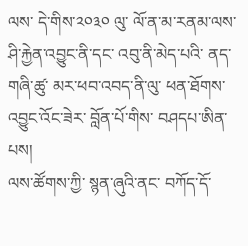ལས་ དེ་གིས་༢༠༣༠ ལུ་ ལོ་ན་མ་རནམ་ལས་ ཤི་རྐྱེན་འབྱུང་ནི་དང་ འབུ་ནི་མེད་པའི་ ནད་གཞི་ཚུ་ མར་ཕབ་འབད་ནི་ལུ་ ཕན་ཐོགས་འབྱུང་འོང་ཟེར་ བློན་པོ་གིས་ བཤདཔ་ཨིན་པས།
ལས་ཚོགས་ཀྱི་ སྙན་ཞུའི་ནང་ བཀོད་དོ་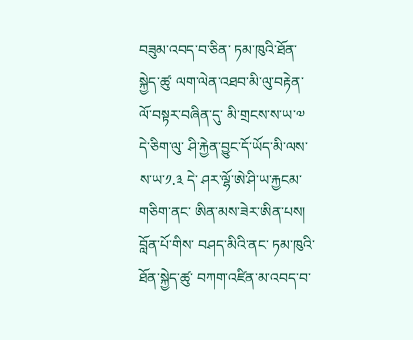བཟུམ་འབད་བ་ཅིན་ ཏམ་ཁུའི་ཐོན་སྐྱེད་ཚུ་ ལག་ལེན་འཐབ་མི་ལུ་བརྟེན་ ལོ་བསྟར་བཞིན་དུ་ མི་གྲངས་ས་ཡ་༧ དེ་ཅིག་ལུ་ ཤི་རྐྱེན་བྱུང་དོ་ཡོད་མི་ལས་ ས་ཡ་༡.༣ དེ་ ཤར་ལྷོ་ཨེ་ཤི་ཡ་རྐྱངམ་གཅིག་ནང་ ཨིན་མས་ཟེར་ཨིན་པས།
བློན་པོ་གིས་ བཤད་མིའི་ནང་ ཏམ་ཁུའི་ཐོན་སྐྱེད་ཚུ་ བཀག་འཛིན་མ་འབད་བ་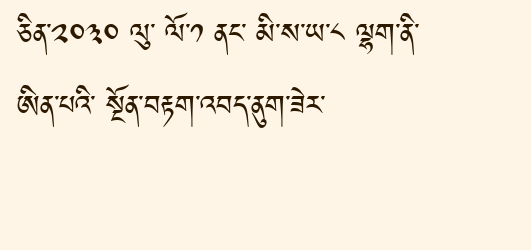ཅིན་༢༠༣༠ ལུ་ ལོ་༡ ནང་ མི་ས་ཡ་༨ ལྷག་ནི་ཨིན་པའི་ སྔོན་བརྟག་འབད་ནུག་ཟེར་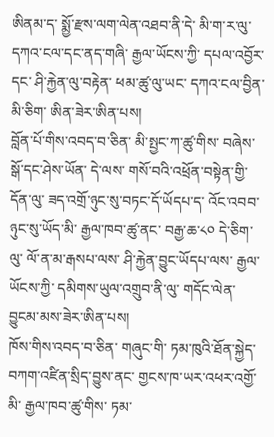ཨིནམ་ད་ སྨྱོ་རྫས་ལག་ལེན་འཐབ་ནི་དེ་ མི་ག་ར་ལུ་ དཀའ་ངལ་དང་ནད་གཞི་ རྒྱལ་ཡོངས་ཀྱི་ དཔལ་འབྱོར་དང་ ཤི་རྐྱེན་ལུ་བརྟེན་ ཕམ་ཚུ་ལུ་ཡང་ དཀའ་ངལ་བྱིན་མི་ཅིག་ ཨིན་ཟེར་ཨིན་པས།
བློན་པོ་གིས་འབད་བ་ཅིན་ མི་སྤྱང་ཀ་ཚུ་གིས་ བཞེས་སྒོ་དང་ཤེས་ཡོན་ དེ་ལས་ གསོ་བའི་འཕྲོན་བསྟེན་གྱི་དོན་ལུ་ ཟད་འགྲོ་ཉུང་སུ་བཏང་དོ་ཡོདཔ་ད་ འོང་འབབ་ཉུང་སུ་ཡོད་མི་ རྒྱལ་ཁབ་ཚུ་ནང་ བརྒྱ་ཆ་༨༠ དེ་ཅིག་ལུ་ ལོ་ན་མ་རྒསཔ་ལས་ ཤི་རྐྱེན་བྱུང་ཡོདཔ་ལས་ རྒྱལ་ཡོངས་ཀྱི་ དམིགས་ཡུལ་འགྲུབ་ནི་ལུ་ གདོང་ལེན་བྱུངམ་མས་ཟེར་ཨིན་པས།
ཁོས་གིས་འབད་བ་ཅིན་ གཞུང་གི་ ཏམ་ཁུའི་ཐོན་སྐྱེད་བཀག་འཛིན་སྲིད་བྱུས་ནང་ གྱངས་ཁ་ཡར་འཕར་འགྱོ་མི་ རྒྱལ་ཁབ་ཚུ་གིས་ ཏམ་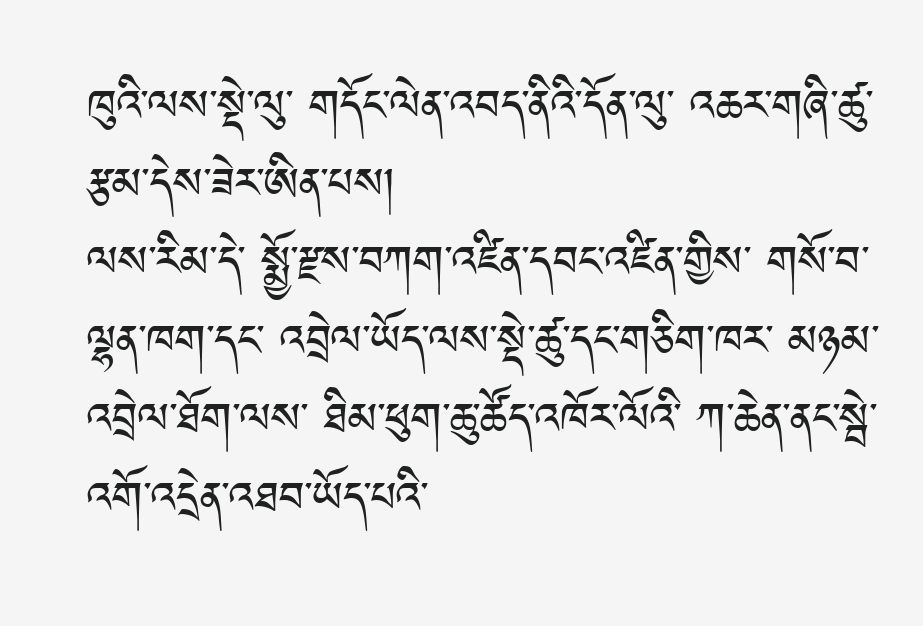ཁུའི་ལས་སྡེ་ལུ་ གདོང་ལེན་འབད་ནིའི་དོན་ལུ་ འཆར་གཞི་ཚུ་ རྩམ་དེས་ཟེར་ཨིན་པས།
ལས་རིམ་དེ་ སྨྱོ་རྫས་བཀག་འཛིན་དབང་འཛིན་གྱིས་ གསོ་བ་ལྷན་ཁག་དང་ འབྲེལ་ཡོད་ལས་སྡེ་ཚུ་དང་གཅིག་ཁར་ མཉམ་འབྲེལ་ཐོག་ལས་ ཐིམ་ཕུག་ཆུ་ཚོད་འཁོར་ལོའི་ ཀ་ཆེན་ནང་སྦེ་ འགོ་འདྲེན་འཐབ་ཡོད་པའི་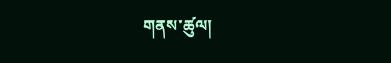གནས་ཚུལ།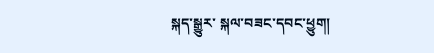སྐད་སྒྱུར་ སྐལ་བཟང་དབང་ཕྱུག།